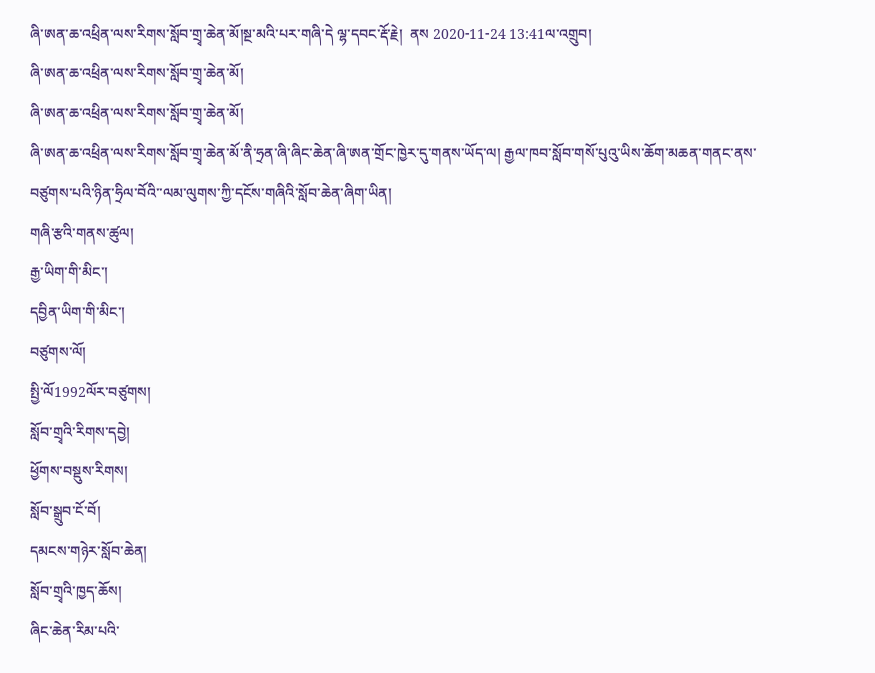ཞི་ཨན་ཆ་འཕྲིན་ལས་རིགས་སློབ་གྲྭ་ཆེན་མོ།སྔ་མའི་པར་གཞི་དེ ལྷ་དབང་རྡོ་རྗེ།  ནས 2020-11-24 13:41ལ་འགྲུབ།
ཞི་ཨན་ཆ་འཕྲིན་ལས་རིགས་སློབ་གྲྭ་ཆེན་མོ།
ཞི་ཨན་ཆ་འཕྲིན་ལས་རིགས་སློབ་གྲྭ་ཆེན་མོ།
ཞི་ཨན་ཆ་འཕྲིན་ལས་རིགས་སློབ་གྲྭ་ཆེན་མོ་ནི་ཧྲན་ཞི་ཞིང་ཆེན་ཞི་ཨན་གྲོང་ཁྱེར་དུ་གནས་ཡོད་ལ། རྒྱལ་ཁབ་སློབ་གསོ་པུའུ་ཡིས་ཆོག་མཆན་གནང་ནས་བཙུགས་པའི་ཉིན་ཧྲིལ་བོའི་་ལམ་ལུགས་ཀྱི་དངོས་གཞིའི་སློབ་ཆེན་ཞིག་ཡིན།
གཞི་རྩའི་གནས་ཚུལ།
རྒྱ་ཡིག་གི་མིང་།
དབྱིན་ཡིག་གི་མིང་།
བཙུགས་ལོ།
སྤྱི་ལོ1992ལོར་བཙུགས།
སློབ་གྲྭའི་རིགས་དབྱེ།
ཕྱོགས་བསྡུས་རིགས།
སློབ་སྒྲུབ་ངོ་བོ།
དམངས་གཉེར་སློབ་ཆེན།
སློབ་གྲྭའི་ཁྱད་ཆོས།
ཞིང་ཆེན་རིམ་པའི་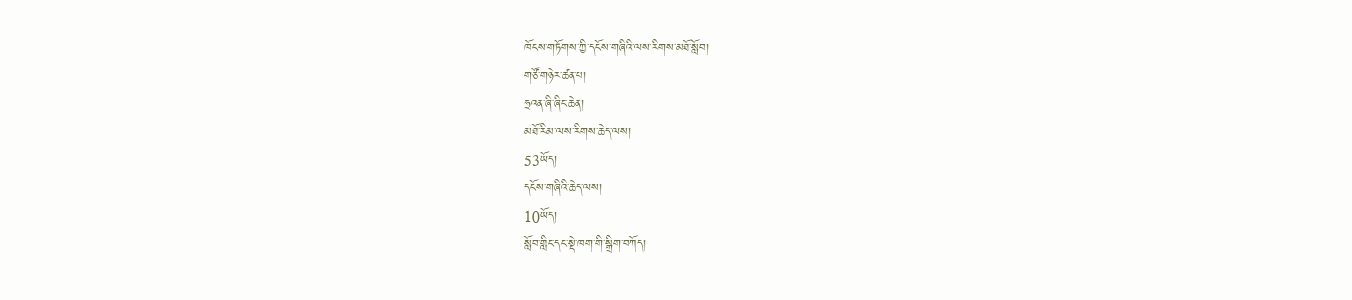ཁོངས་གཏོགས་ཀྱི་དངོས་གཞིའི་ལས་རིགས་མཐོ་སློབ།
གཙོ་གཉེར་ཚན་པ།
ཧྲའན་ཞི་ཞིང་ཆེན།
མཐོ་རིམ་ལས་རིགས་ཆེད་ལས།
53ཡོད།
དངོས་གཞིའི་ཆེད་ལས།
10ཡོད།
སློབ་གླིང་དང་སྡེ་ཁག་གི་སྒྲིག་བཀོད།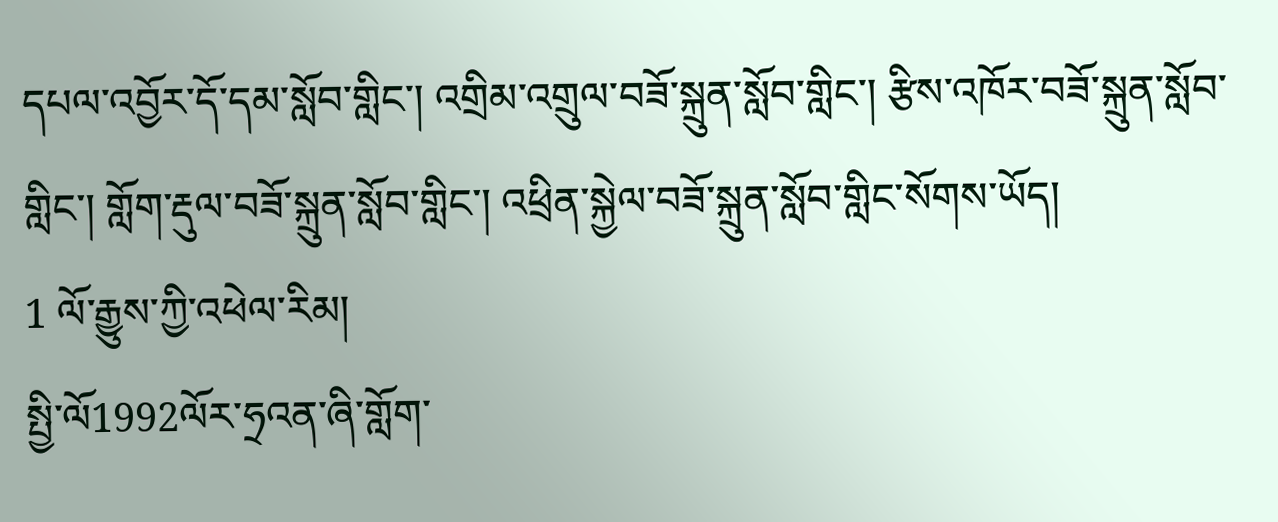དཔལ་འབྱོར་དོ་དམ་སློབ་གླིང་། འགྲིམ་འགྲུལ་བཟོ་སྐྲུན་སློབ་གླིང་། རྩིས་འཁོར་བཟོ་སྐྲུན་སློབ་གླིང་། གློག་རྡུལ་བཟོ་སྐྲུན་སློབ་གླིང་། འཕྲིན་སྐྱེལ་བཟོ་སྐྲུན་སློབ་གླིང་སོགས་ཡོད།
1 ལོ་རྒྱུས་ཀྱི་འཕེལ་རིམ།
སྤྱི་ལོ1992ལོར་ཧྲའན་ཞི་གློག་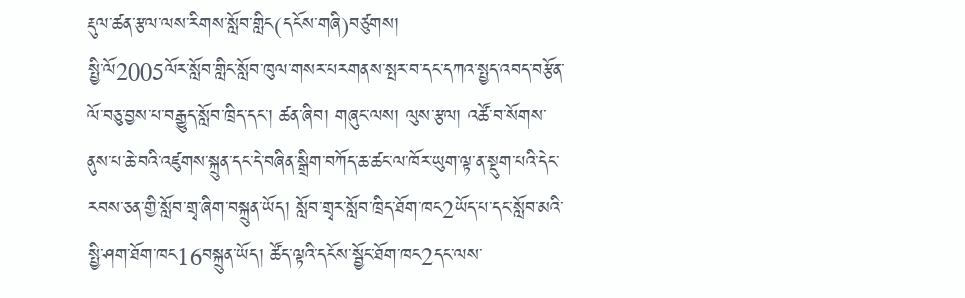རྡུལ་ཚན་རྩལ་ལས་རིགས་སློབ་གླིང(དངོས་གཞི)བཙུགས།
སྤྱི་ལོ2005ལོར་སློབ་གླིང་སློབ་ཁུལ་གསར་པརགནས་སྤར་བ་དང་དཀའ་སྤྱད་འབད་བརྩོན་ལོ་བཅུ་བྱས་པ་བརྒྱུད་སློབ་ཁྲིད་དང་། ཚན་ཞིབ། གཞུང་ལས། ལུས་རྩལ། འཚོ་བ་སོགས་ནུས་པ་ཆེ་བའི་འཛུགས་སྐྲུན་དང་དེ་བཞིན་སྒྲིག་བཀོད་ཆ་ཚང་ལ་ཁོར་ཡུག་ལྟ་ན་སྡུག་པའི་དེང་རབས་ཅན་གྱི་སློབ་གྲྭ་ཞིག་བསྐྲུན་ཡོད། སློབ་གྲྭར་སློབ་ཁྲིད་ཐོག་ཁང2ཡོད་པ་དང་སློབ་མའི་སྤྱི་ཤག་ཐོག་ཁང16བསྐྲུན་ཡོད། ཚོད་ལྟའི་དངོས་སྦྱོང་ཐོག་ཁང2དང་ལས་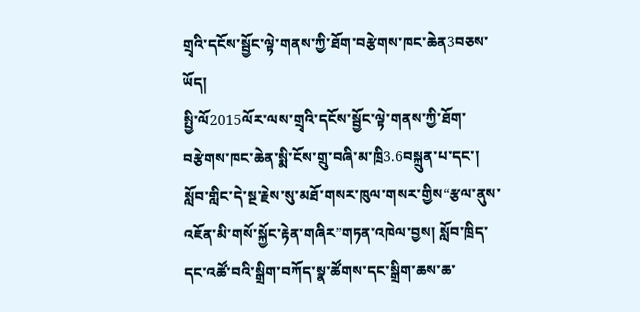གྲྭའི་དངོས་སྦྱོང་ལྟེ་གནས་ཀྱི་ཐོག་བརྩེགས་ཁང་ཆེན3བཅས་ཡོད།
སྤྱི་ལོ2015ལོར་ལས་གྲྭའི་དངོས་སྦྱོང་ལྟེ་གནས་ཀྱི་ཐོག་བརྩེགས་ཁང་ཆེན་སྨི་ངོས་གྲུ་བཞི་མ་ཁྲི3.6བསྐྲུན་པ་དང་། སློབ་གླིང་དེ་སྔ་རྗེས་སུ་མཐོ་གསར་ཁུལ་གསར་གྱིས“རྩལ་ནུས་འཇོན་མི་གསོ་སྐྱོང་རྟེན་གཞིར”གཏན་འཁེལ་བྱས། སློབ་ཁྲིད་དང་འཚོ་བའི་སྒྲིག་བཀོད་སྣ་ཚོགས་དང་སྒྲིག་ཆས་ཆ་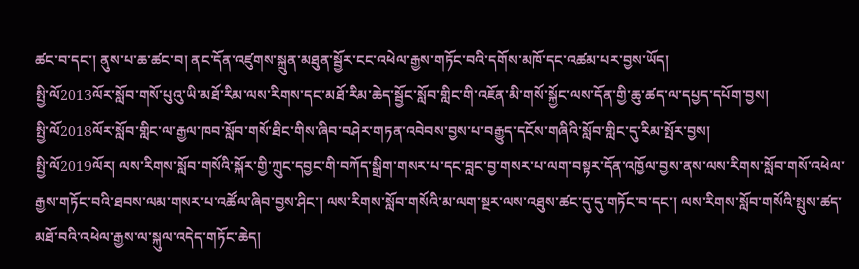ཚང་བ་དང་། ནུས་པ་ཆ་ཚང་བ། ནང་དོན་འཛུགས་སྐྲུན་མཐུན་སྦྱོར་ངང་འཕེལ་རྒྱས་གཏོང་བའི་དགོས་མཁོ་དང་འཚམ་པར་བྱས་ཡོད།
སྤྱི་ལོ2013ལོར་སློབ་གསོ་པུའུ་ཡི་མཐོ་རིམ་ལས་རིགས་དང་མཐོ་རིམ་ཆེད་སྦྱོང་སློབ་གླིང་གི་འཇོན་མི་གསོ་སྐྱོང་ལས་དོན་གྱི་ཆུ་ཚད་ལ་དཔྱད་དཔོག་བྱས།
སྤྱི་ལོ2018ལོར་སློབ་གླིང་ལ་རྒྱལ་ཁབ་སློབ་གསོ་ཐིང་གིས་ཞིབ་བཤེར་གཏན་འབེབས་བྱས་པ་བརྒྱུད་དངོས་གཞིའི་སློབ་གླིང་དུ་རིམ་སྤོར་བྱས།
སྤྱི་ལོ2019ལོར། ལས་རིགས་སློབ་གསོའི་སྐོར་གྱི་ཀྲུང་དབྱང་གི་བཀོད་སྒྲིག་གསར་པ་དང་བླང་བྱ་གསར་པ་ལག་བསྟར་དོན་འཁྱོལ་བྱས་ནས་ལས་རིགས་སློབ་གསོ་འཕེལ་རྒྱས་གཏོང་བའི་ཐབས་ལམ་གསར་པ་འཚོལ་ཞིབ་བྱས་ཤིང་། ལས་རིགས་སློབ་གསོའི་མ་ལག་སྔར་ལས་འཐུས་ཚང་དུ་དུ་གཏོང་བ་དང་། ལས་རིགས་སློབ་གསོའི་སྤུས་ཚད་མཐོ་བའི་འཕེལ་རྒྱས་ལ་སྐུལ་འདེད་གཏོང་ཆེད།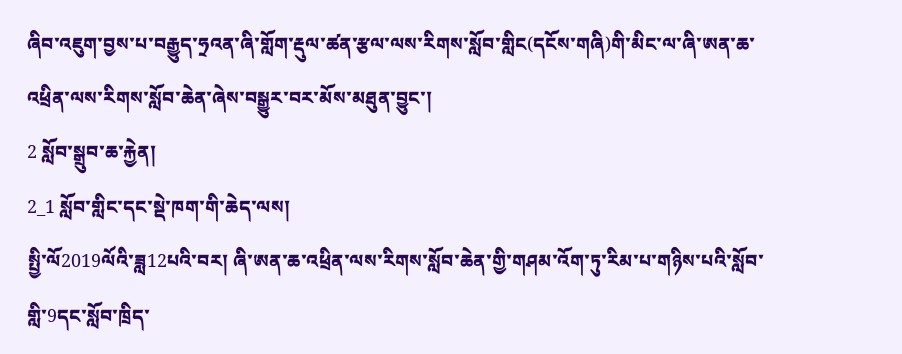ཞིབ་འཇུག་བྱས་པ་བརྒྱུད་ཧྲའན་ཞི་གློག་རྡུལ་ཚན་རྩལ་ལས་རིགས་སློབ་གླིང(དངོས་གཞི)གི་མིང་ལ་ཞི་ཨན་ཆ་འཕྲིན་ལས་རིགས་སློབ་ཆེན་ཞེས་བསྒྱུར་བར་མོས་མཐུན་བྱུང་།
2 སློབ་སྒྲུབ་ཆ་རྐྱེན།
2_1 སློབ་གླིང་དང་སྡེ་ཁག་གི་ཆེད་ལས།
སྤྱི་ལོ2019ལོའི་ཟླ12པའི་བར། ཞི་ཨན་ཆ་འཕྲིན་ལས་རིགས་སློབ་ཆེན་གྱི་གཤམ་འོག་ཏུ་རིམ་པ་གཉིས་པའི་སློབ་གླི་9དང་སློབ་ཁྲིད་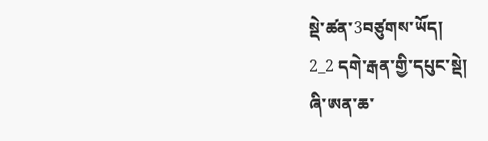སྡེ་ཚན་3བཙུགས་ཡོད།
2_2 དགེ་རྒན་གྱི་དཔུང་སྡེ།
ཞི་ཨན་ཆ་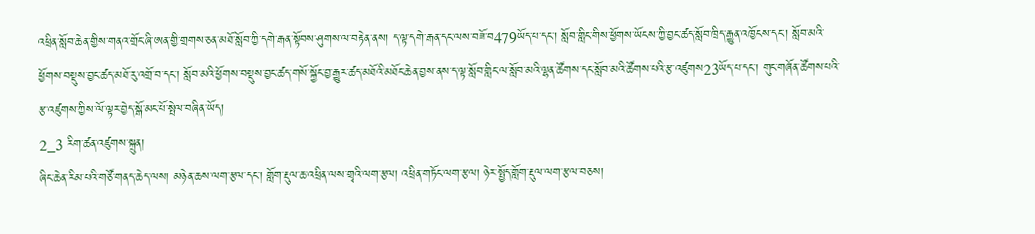འཕྲིན་སློབ་ཆེན་གྱིས་གནའ་གྲོང་ཞི་ཨན་གྱི་གྲགས་ཅན་མཐོ་སློབ་ཀྱི་དགེ་རྒན་སྟོབས་ཤུགས་ལ་བརྟེན་ནས། ད་ལྟ་དགེ་རྒན་དང་ལས་བཟོ་བ479ཡོད་པ་དང་། སློབ་གླིང་གིས་ཕྱོགས་ཡོངས་ཀྱི་བྱང་ཚད་སློབ་ཁྲིད་རྒྱུན་འཁྱོངས་དང་། སློབ་མའི་ཕྱོགས་བསྡུས་བྱང་ཚད་མཐོ་རུ་འགྲོ་བ་དང་། སློབ་མའི་ཕྱོགས་བསྡུས་བྱང་ཚད་གསོ་སྐྱོང་བྱ་རྒྱུར་ཚད་མཐོའི་མཐོང་ཆེན་བྱས་ནས་ད་ལྟ་སློབ་གླིང་ལ་སློབ་མའི་ལྷན་ཚོགས་དང་སློབ་མའི་ཚོགས་པའི་རྩ་འཛུགས23ཡོད་པ་དང་། གུང་གཞོན་ཚོགས་པའི་རྩ་འཛུགས་ཀྱིས་ལོ་ལྟར་བྱེད་སྒོ་མང་པོ་སྤེལ་བཞིན་ཡོད།
2_3 རིག་ཚན་འཛུགས་སྐྲུན།
ཞིང་ཆེན་རིམ་པའི་གཙོ་གནད་ཆེད་ལས། མཉེན་ཆས་ལག་རྩལ་དང་། གློག་རྡུལ་ཆ་འཕྲིན་ལས་གྲྭའི་ལག་རྩལ། འཕྲིན་གཏོང་ལག་རྩལ། ཉེར་སྤྱོད་གློག་རྡུལ་ལག་རྩལ་བཅས།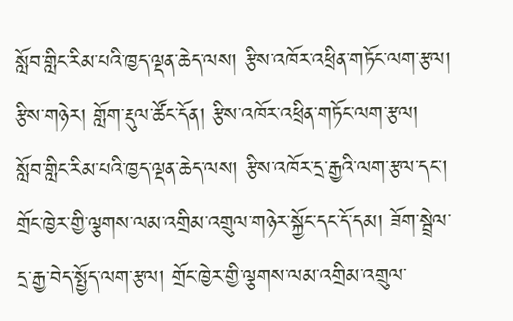སློབ་གླིང་རིམ་པའི་ཁྱད་ལྡན་ཆེད་ལས། རྩིས་འཁོར་འཕྲིན་གཏོང་ལག་རྩལ། རྩིས་གཉེར། གློག་རྡུལ་ཚོང་དོན། རྩིས་འཁོར་འཕྲིན་གཏོང་ལག་རྩལ།
སློབ་གླིང་རིམ་པའི་ཁྱད་ལྡན་ཆེད་ལས། རྩིས་འཁོར་དྲ་རྒྱའི་ལག་རྩལ་དང་། གྲོང་ཁྱེར་གྱི་ལྕགས་ལམ་འགྲིམ་འགྲུལ་གཉེར་སྐྱོང་དང་དོ་དམ། ཟོག་སྦྲེལ་དྲ་རྒྱ་བེད་སྤྱོད་ལག་རྩལ། གྲོང་ཁྱེར་གྱི་ལྕགས་ལམ་འགྲིམ་འགྲུལ་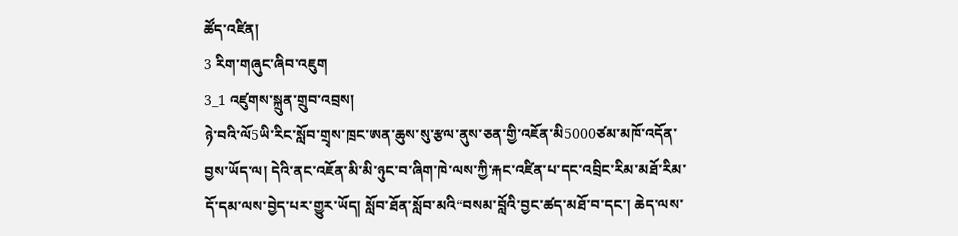ཚོད་འཛིན།
3 རིག་གཞུང་ཞིབ་འཇུག
3_1 འཛུགས་སྐྲུན་གྲུབ་འབྲས།
ཉེ་བའི་ལོ5ཡི་རིང་སློབ་གྲྭས་ཁྲང་ཨན་ཆུས་སུ་རྩལ་ནུས་ཅན་གྱི་འཇོན་མི5000ཙམ་མཁོ་འདོན་བྱས་ཡོད་ལ། དེའི་ནང་འཇོན་མི་མི་ཉུང་བ་ཞིག་ཁེ་ལས་ཀྱི་རྐང་འཛིན་པ་དང་འབྲིང་རིམ་མཐོ་རིམ་དོ་དམ་ལས་བྱེད་པར་གྱུར་ཡོད། སློབ་ཐོན་སློབ་མའི“བསམ་བློའི་བྱང་ཚད་མཐོ་བ་དང་། ཆེད་ལས་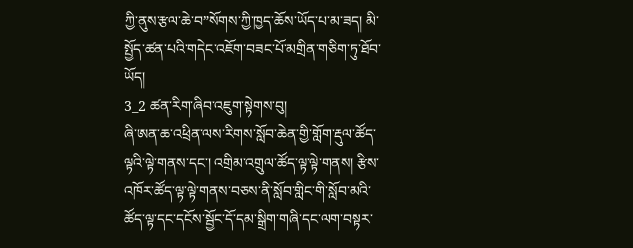ཀྱི་ནུས་རྩལ་ཆེ་བ”སོགས་ཀྱི་ཁྱད་ཆོས་ཡོད་པ་མ་ཟད། མི་སྤྱོད་ཚན་པའི་གདེང་འཇོག་བཟང་པོ་མགྲིན་གཅིག་ཏུ་ཐོབ་ཡོད།
3_2 ཚན་རིག་ཞིབ་འཇུག་སྟེགས་བུ།
ཞི་ཨན་ཆ་འཕྲིན་ལས་རིགས་སློབ་ཆེན་གྱི་གློག་རྡུལ་ཚོད་ལྟའི་ལྟེ་གནས་དང་། འགྲིམ་འགྲུལ་ཚོད་ལྟ་ལྟེ་གནས། རྩིས་འཁོར་ཚོད་ལྟ་ལྟེ་གནས་བཅས་ནི་སློབ་གླིང་གི་སློབ་མའི་ཚོད་ལྟ་དང་དངོས་སྦྱོང་དོ་དམ་སྒྲིག་གཞི་དང་ལག་བསྟར་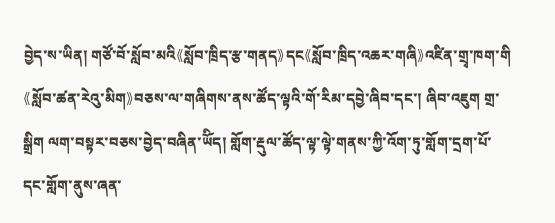བྱེད་ས་ཡིན། གཙོ་བོ་སློབ་མའི《སློབ་ཁྲིད་རྩ་གནད》དང《སློབ་ཁྲིད་འཆར་གཞི》འཛིན་གྲྭ་ཁག་གི《སློབ་ཚན་རེའུ་མིག》བཅས་ལ་གཞིགས་ནས་ཚོད་ལྟའི་གོ་རིམ་དབྱེ་ཞིབ་དང་། ཞིབ་འཇུག གྲ་སྒྲིག ལག་བསྟར་བཅས་བྱེད་བཞིན་ཡོིད། གློག་རྡུལ་ཚོད་ལྟ་ལྟེ་གནས་ཀྱི་འོག་ཏུ་གློག་དྲག་པོ་དང་གློག་ནུས་ཞན་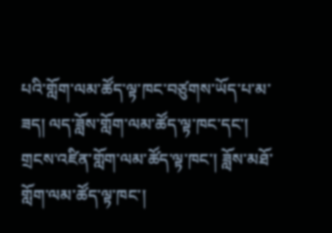པའི་གློག་ལམ་ཚོད་ལྟ་ཁང་བཙུགས་ཡོད་པ་མ་ཟད། ལད་ཟློས་གློག་ལམ་ཚོད་ལྟ་ཁང་དང་། གྲངས་འཛིན་གློག་ལམ་ཚོད་ལྟ་ཁང་། ཟློས་མཐོ་གློག་ལམ་ཚོད་ལྟ་ཁང་།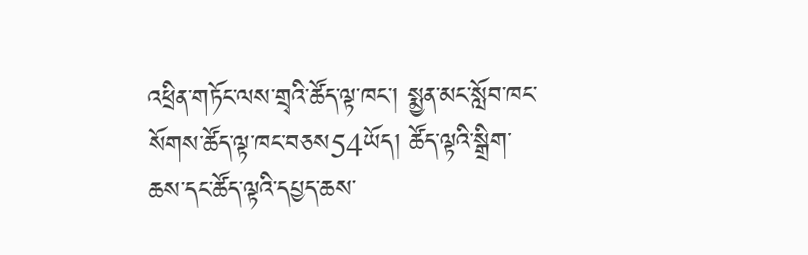འཕྲིན་གཏོང་ལས་གྲྭའི་ཚོད་ལྟ་ཁང་། སྨྱན་མང་སློབ་ཁང་སོགས་ཚོད་ལྟ་ཁང་བཅས54ཡོད། ཚོད་ལྟའི་སྒྲིག་ཆས་དང་ཚོད་ལྟའི་དཔྱད་ཆས་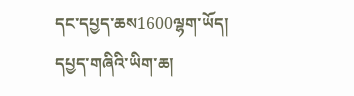དང་དཔྱད་ཆས1600ལྷག་ཡོད།
དཔྱད་གཞིའི་ཡིག་ཆ།